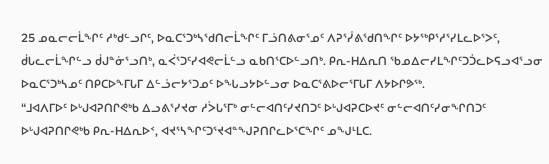25 ᓄᓇᓕᓕᒫᖏᑦ ᓱᒃᑯᓪᓗᒋᑦ, ᐅᓇᑕᕐᑐᒃᓴᖁᑎᓕᒫᖏᑦ ᒥᓘᑎᕕᓂᕐᓄᑦ ᐱᕈᕐᓰᕕᖁᑎᖏᑦ ᐅᔭᖅᑭᕐᓱᕐᓯᒪᓚᐅᕐᐳᑦ, ᑰᒐᓚᓕᒫᖏᓪᓗ ᑰᒍᓐᓃᕐᓗᑎᒃ, ᓇᐹᕐᑐᑦᓯᐊᕙᓕᒫᓪᓗ ᓇᑲᑎᕐᑕᐅᓪᓗᑎᒃ. ᑭᕆ-ᕼᐃᕆᑎ ᖃᓄᐃᓕᓯᒪᖏᑦᑐᑑᓚᐅᕋᓗᐊᕐᓗᓂ ᐅᓇᑕᕐᑐᒃᓴᓄᑦ ᑎᑭᑕᐅᖕᒥᒐᒥ ᐃᓪᓘᓕᔭᕐᑐᓄᑦ ᐅᖓᓗᔭᐅᓪᓗᓂ ᐅᓇᑕᕐᕕᐅᓕᕐᒥᒐᒥ ᐱᔭᐅᒋᕗᖅ.
“ᒧᐊᐱᒥᐅᑦ ᐅᒡᒍᐊᕈᑎᒋᕙᒃᑲ ᐃᓗᕕᕐᓯᔪᓂ ᓱᐴᒐᕐᒥᒃ ᓂᓪᓕᐊᑎᑦᓯᔪᑎᑐᑦ ᐅᒡᒍᐊᕈᑕᐅᔪᑦ ᓂᓪᓕᐊᑎᑦᓯᓂᖏᑎᑐᑦ ᐅᒡᒍᐊᕈᑎᒋᕙᒃᑲ ᑭᕆ-ᕼᐃᕆᐅᑉ, ᐊᔪᕐᓴᖏᑦᑐᕐᔪᐊᓐᖑᕈᑎᒋᓚᐅᕐᑕᖏᑦ ᓄᖑᒻᒪᑕ.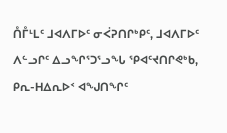ᑍᒤᒻᒪᑦ ᒧᐊᐱᒥᐅᑦ ᓂᐹᕈᑎᒋᒃᑭᑦ, ᒧᐊᐱᒥᐅᑦ ᐱᓪᓗᒋᑦ ᐃᓗᖏᕐᑐᕐᓗᖓ ᕿᐊᑦᔪᑎᒋᕙᒃᑲ, ᑭᕆ-ᕼᐃᕆᐅᑉ ᐊᖑᑎᖏᑦ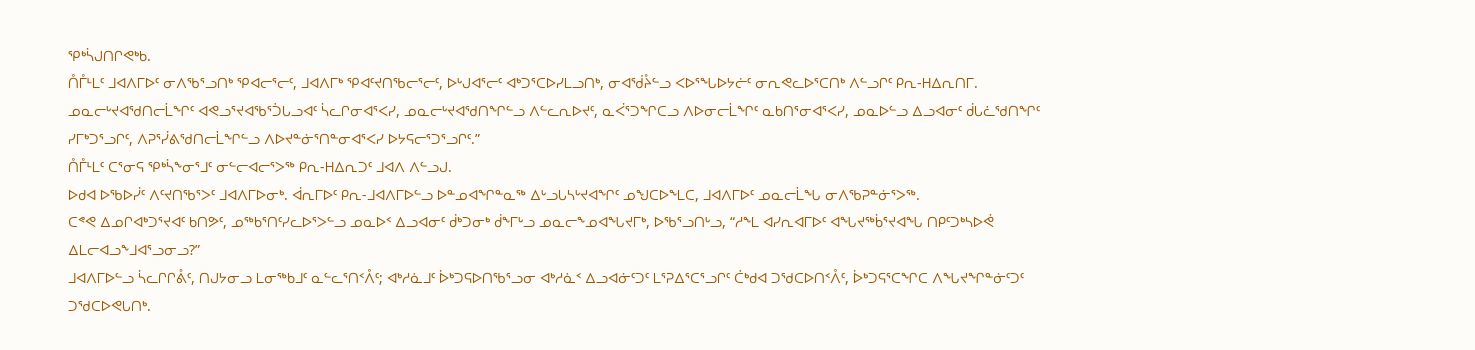ᕿᒃᓵᒍᑎᒋᕙᒃᑲ.
ᑍᒤᒻᒪᑦ ᒧᐊᐱᒥᐅᑦ ᓂᐱᖃᕐᓗᑎᒃ ᕿᐊᓕᕐᓕᑦ, ᒧᐊᐱᒥᒃ ᕿᐊᑦᔪᑎᖃᓕᕐᓕᑦ, ᐅᒡᒍᐊᕐᓕᑦ ᐊᒃᑐᕐᑕᐅᓯᒪᓗᑎᒃ, ᓂᐊᖂᔧᓪᓗ ᐸᐅᕐᖓᐅᔭᓖᑦ ᓂᕆᕙᓚᐅᕐᑕᑎᒃ ᐱᓪᓗᒋᑦ ᑭᕆ-ᕼᐃᕆᑎᒥ.
ᓄᓇᓕᒡᔪᐊᖁᑎᓕᒫᖏᑦ ᐊᕙᓗᕐᔪᐊᖃᕐᑑᒐᓗᐊᑦ ᓵᓚᒋᓂᐊᕐᐸᓯ, ᓄᓇᓕᒡᔪᐊᖁᑎᖏᓪᓗ ᐱᓪᓚᕆᐅᔪᑦ, ᓇᐹᕐᑐᖏᑕᓗ ᐱᐅᓂᓕᒫᖏᑦ ᓇᑲᑎᕐᓂᐊᕐᐸᓯ, ᓄᓇᐅᓪᓗ ᐃᓗᐊᓂᑦ ᑰᒐᓛᖁᑎᖏᑦ ᓯᒥᒃᑐᕐᓗᒋᑦ, ᐱᕈᕐᓰᕕᖁᑎᓕᒫᖏᓪᓗ ᐱᐅᔪᓐᓃᕐᑎᓐᓂᐊᕐᐸᓯ ᐅᔭᕋᓕᕐᑐᕐᓗᒋᑦ.”
ᑍᒤᒻᒪᑦ ᑕᕐᓂᕋ ᕿᒃᓵᖕᓂᕐᒧᑦ ᓂᓪᓕᐊᓕᕐᐳᖅ ᑭᕆ-ᕼᐃᕆᑐᑦ ᒧᐊᐱ ᐱᓪᓗᒍ.
ᐅᑯᐊ ᐅᖃᐅᓰᑦ ᐱᑦᔪᑎᖃᕐᐳᑦ ᒧᐊᐱᒥᐅᓂᒃ. ᐋᕆᒥᐅᑦ ᑭᕆ-ᒧᐊᐱᒥᐅᓪᓗ ᐅᓐᓄᐊᖏᓐᓇᖅ ᐃᒡᓗᒐᓴᒡᔪᐊᖏᑦ ᓄᖑᑕᐅᖕᒪᑕ, ᒧᐊᐱᒥᐅᑦ ᓄᓇᓕᒫᖓ ᓂᐱᖃᕈᓐᓃᕐᐳᖅ.
ᑕᕝᕙ ᐃᓄᒋᐊᒃᑐᕐᔪᐊᑦ ᑲᑎᕗᑦ, ᓄᖅᑲᕐᑎᑦᓯᓚᐅᕐᐳᓪᓗ ᓄᓇᐅᑉ ᐃᓗᐊᓂᑦ ᑰᒃᑐᓂᒃ ᑰᖕᒥᒡᓗ ᓄᓇᓕᖕᓄᐊᖓᔪᒥᒃ, ᐅᖃᕐᓗᑎᒡᓗ, “ᓱᖕᒪ ᐊᓯᕆᐊᒥᐅᑦ ᐊᖓᔪᖅᑳᕐᔪᐊᖓ ᑎᑭᑦᑐᒃᓴᐅᕚ ᐃᒪᓕᐊᓗᖕᒧᐊᕐᓗᓂᓗ?”
ᒧᐊᐱᒥᐅᓪᓗ ᓵᓚᒋᒋᕔᑦ, ᑎᒍᔭᓂᓗ ᒪᓂᖅᑲᒧᑦ ᓇᓪᓚᕐᑎᑉᐰᑦ; ᐊᒃᓱᓈᒧᑦ ᐆᒃᑐᕋᐅᑎᖃᕐᓗᓂ ᐊᒃᓱᓈᑉ ᐃᓗᐊᓃᑦᑐᑦ ᒪᕐᕈᐃᕐᑕᕐᓗᒋᑦ ᑖᒃᑯᐊ ᑐᖁᑕᐅᑎᑉᐰᑦ, ᐆᒃᑐᕋᕐᑕᖏᑕ ᐱᖓᔪᖏᓐᓃᑦᑐᑦ ᑐᖁᑕᐅᕙᒐᑎᒃ.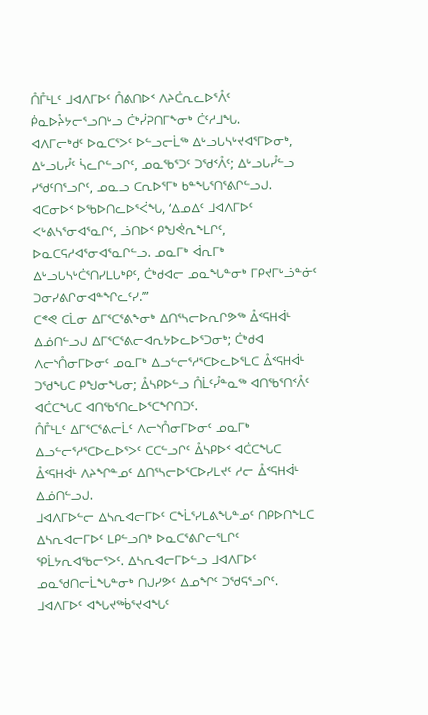ᑍᒤᒻᒪᑦ ᒧᐊᐱᒥᐅᑦ ᑍᕕᑎᐅᑉ ᐱᔨᑖᕆᓚᐅᕐᐰᑦ ᑮᓇᐅᔧᔭᓕᕐᓗᑎᒡᓗ ᑖᒃᓰᕈᑎᒥᖕᓂᒃ ᑖᑦᓱᒧᖓ.
ᐊᐱᒥᓕᒃᑯᑦ ᐅᓇᑕᕐᐳᑦ ᐅᓪᓗᓕᒫᖅ ᐃᒡᓗᒐᓴᒡᔪᐊᕐᒥᐅᓂᒃ, ᐃᒡᓗᒐᓮᑦ ᓵᓚᒋᓪᓗᒋᑦ, ᓄᓇᖃᕐᑐᑦ ᑐᖁᑉᐰᑦ; ᐃᒡᓗᒐᓮᓪᓗ ᓯᖁᑦᑎᕐᓗᒋᑦ, ᓄᓇᓗ ᑕᕆᐅᕐᒥᒃ ᑲᓐᖓᕐᑎᕐᕕᒋᓪᓗᒍ.
ᐊᑕᓂᐅᑉ ᐅᖃᐅᑎᓚᐅᕐᐹᖓ, ‘ᐃᓄᐃᑦ ᒧᐊᐱᒥᐅᑦ ᐸᒡᕕᓴᕐᓂᐊᕐᓇᒋᑦ, ᓘᑎᐅᑉ ᑭᖑᕚᕆᖕᒪᒋᑦ, ᐅᓇᑕᕋᓱᐊᕐᓂᐊᕐᓇᒋᓪᓗ. ᓄᓇᒥᒃ ᐋᕆᒥᒃ ᐃᒡᓗᒐᓴᒡᑖᕐᑎᓯᒪᒐᒃᑭᑦ, ᑖᒃᑯᐊᓕ ᓄᓇᖓᓐᓂᒃ ᒥᑭᔪᒥᒡᓘᓐᓃᑦ ᑐᓂᓯᕕᒋᓂᐊᓐᖏᓚᑦᓯ.’”
ᑕᕝᕙ ᑕᒫᓂ ᐃᒥᕐᑕᕐᕕᖕᓂᒃ ᐃᑎᕐᓴᓕᐅᕆᒋᕗᖅ ᐂᑉᕋᕼᐋᒻ ᐃᓅᑎᓪᓗᒍ ᐃᒥᕐᑕᕐᕕᓕᐊᕆᔭᐅᓚᐅᕐᑐᓂᒃ; ᑖᒃᑯᐊ ᐱᓕᔅᑍᓂᒥᐅᓂᑦ ᓄᓇᒥᒃ ᐃᓗᓪᓕᕐᓱᕐᑕᐅᓚᐅᕐᒪᑕ ᐂᑉᕋᕼᐋᒻ ᑐᖁᖓᑕ ᑭᖑᓂᖓᓂ; ᐂᓴᑭᐅᓪᓗ ᑍᒫᑦᓮᓐᓇᖅ ᐊᑎᖃᕐᑎᑉᐰᑦ ᐊᑖᑕᖓᑕ ᐊᑎᖃᕐᑎᓚᐅᕐᑕᖏᑎᑐᑦ.
ᑍᒤᒻᒪᑦ ᐃᒥᕐᑕᕐᕕᓕᒫᑦ ᐱᓕᔅᑍᓂᒥᐅᓂᑦ ᓄᓇᒥᒃ ᐃᓗᓪᓕᕐᓱᕐᑕᐅᓚᐅᕐᐳᑦ ᑕᑕᓪᓗᒋᑦ ᐂᓴᑭᐅᑉ ᐊᑖᑕᖓᑕ ᐂᑉᕋᕼᐋᒻ ᐱᔨᖏᓐᓄᑦ ᐃᑎᕐᓴᓕᐅᕐᑕᐅᓯᒪᔪᑦ ᓱᓕ ᐂᑉᕋᕼᐋᒻ ᐃᓅᑎᓪᓗᒍ.
ᒧᐊᐱᒥᐅᓪᓕ ᐃᓴᕆᐊᓕᒥᐅᑦ ᑕᖕᒫᕐᓯᒪᕕᖓᓐᓄᑦ ᑎᑭᐅᑎᖕᒪᑕ ᐃᓴᕆᐊᓕᒥᐅᑦ ᒪᑭᓪᓗᑎᒃ ᐅᓇᑕᕐᕕᒋᓕᕐᒪᒋᑦ ᕿᒫᔭᕆᐊᖃᓕᕐᐳᑦ. ᐃᓴᕆᐊᓕᒥᐅᓪᓗ ᒧᐊᐱᒥᐅᑦ ᓄᓇᖁᑎᓕᒫᖓᓐᓂᒃ ᑎᒍᓯᕗᑦ ᐃᓄᖏᑦ ᑐᖁᕋᕐᓗᒋᑦ.
ᒧᐊᐱᒥᐅᑦ ᐊᖓᔪᖅᑳᕐᔪᐊᖓᑦ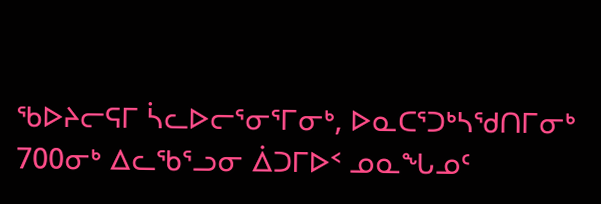ᖃᐅᔨᓕᕋᒥ ᓵᓚᐅᓕᕐᓂᕐᒥᓂᒃ, ᐅᓇᑕᕐᑐᒃᓴᖁᑎᒥᓂᒃ 700ᓂᒃ ᐃᓚᖃᕐᓗᓂ ᐄᑐᒥᐅᑉ ᓄᓇᖓᓄᑦ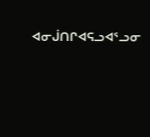ᐊᓂᒎᑎᒋᐊᕋᓗᐊᕐᓗᓂ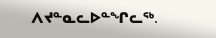ᐱᔪᓐᓇᓚᐅᓐᖏᓚᖅ.